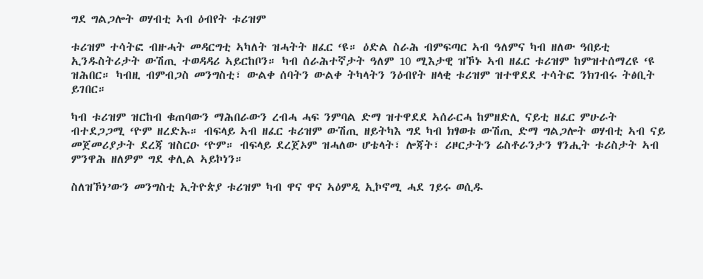ግደ ግልጋሎት ወሃብቲ ኣብ ዕብየት ቱሪዝም

ቱሪዝም ተሳትፎ ብዙሓት መዳርግቲ ኣካለት ዝሓትት ዘፈር ‘ዩ። ዕድል ስራሕ ብምፍጣር ኣብ ዓለምና ካብ ዘለው ዓበይቲ ኢንዱስትሪታት ውሽጢ ተወዳዳሪ ኣይርከቦን። ካብ ሰራሕተኛታት ዓለም 10 ሚእታዊ ዝኾኑ ኣብ ዘፈር ቱሪዝም ከምዝተሰማረዩ ‘ዩ ዝሕበር። ካብዚ ብምብጋስ መንግስቲ፣ ውልቀ ሰባትን ውልቀ ትካላትን ንዕብየት ዘላቂ ቱሪዝም ዝተዋደደ ተሳትፎ ንክገብሩ ትፅቢት ይገበር።

ካብ ቱሪዝም ዝርከብ ቁጠባውን ማሕበራውን ረብሓ ሓፍ ንምባል ድማ ዝተዋደደ ኣሰራርሓ ከምዘድሊ ናይቲ ዘፈር ምሁራት ብተደጋጋሚ ‘ዮም ዘረድኡ። ብፍላይ ኣብ ዘፈር ቱሪዝም ውሽጢ ዘይትካእ ግደ ካብ ክፃወቱ ውሽጢ ድማ ግልጋሎት ወሃብቲ ኣብ ናይ መጀመሪያታት ደረጃ ዝስርዑ ‘ዮም። ብፍላይ ደረጀኦም ዝሓለው ሆቴላት፣ ሎጃት፣ ሪዞርታትን ሬስቶራንታን ፃንሒት ቱሪስታት ኣብ ምንዋሕ ዘለዎም ግደ ቀሊል ኣይኮነን።

ስለዝኾነ’ውን መንግስቲ ኢትዮጵያ ቱሪዝም ካብ ዋና ዋና ኣዕምዲ ኢኮኖሚ ሓደ ገይሩ ወሲዱ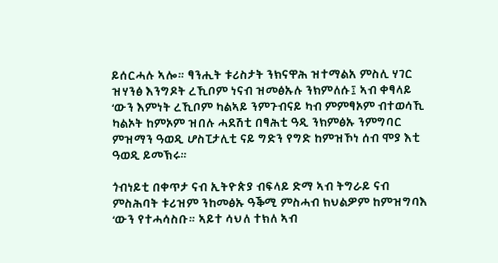ይሰርሓሉ ኣሎ። ፃንሒት ቱሪስታት ንክናዋሕ ዝተማልአ ምስሊ ሃገር ዝሃንፅ እንግዶት ረኺቦም ነናብ ዝመፅኡሉ ንክምለሱ፤ ኣብ ቀፃላይ ‘ውን እምነት ረኺቦም ካልኣይ ንምጉብናይ ካብ ምምፃኦም ብተወሳኺ ካልኦት ከምኦም ዝበሉ ሓደሽቲ በፃሕቲ ዓዲ ንክምፅኡ ንምግባር ምዝማን ዓወዲ ሆስፒታሊቲ ናይ ግድን የግድ ከምዝኾነ ሰብ ሞያ እቲ ዓወዲ ይመኽሩ።

ጎብነይቲ በቀጥታ ናብ ኢትዮጵያ ብፍላይ ድማ ኣብ ትግራይ ናብ ምስሕባት ቱሪዝም ንከመፅኡ ዓቕሚ ምስሓብ ክህልዎም ከምዝግባእ ‘ውን የተሓሳስቡ። ኣይተ ሳህለ ተክለ ኣብ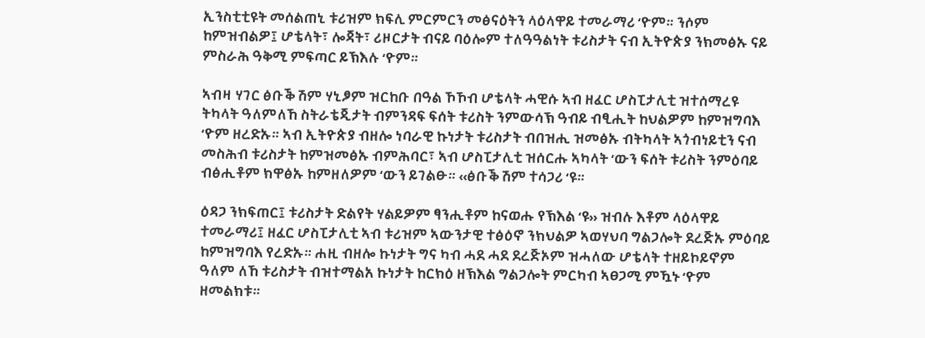ኢንስቲቲዩት መሰልጠኒ ቱሪዝም ክፍሊ ምርምርን መፅናዕትን ላዕላዋይ ተመራማሪ ‘ዮም። ንሶም ከምዝብልዎ፤ ሆቴላት፣ ሎጃት፣ ሪዞርታት ብናይ ባዕሎም ተለዓዓልነት ቱሪስታት ናብ ኢትዮጵያ ንክመፅኡ ናይ ምስራሕ ዓቅሚ ምፍጣር ይኽእሉ ‘ዮም።

ኣብዛ ሃገር ፅቡቕ ሽም ሃኒፆም ዝርከቡ በዓል ኾኾብ ሆቴላት ሓዊሱ ኣብ ዘፈር ሆስፒታሊቲ ዝተሰማረዩ ትካላት ዓለምለኸ ስትራቴጂታት ብምንዳፍ ፍሰት ቱሪስት ንምውሳኽ ዓብይ ብፂሒት ከህልዎም ከምዝግባእ ‘ዮም ዘረድኡ። ኣብ ኢትዮጵያ ብዘሎ ነባራዊ ኩነታት ቱሪስታት ብበዝሒ ዝመፅኡ ብትካላት ኣጎብነይቲን ናብ መስሕብ ቱሪስታት ከምዝመፅኡ ብምሕባር፣ ኣብ ሆስፒታሊቲ ዝሰርሑ ኣካላት ‘ውን ፍሰት ቱሪስት ንምዕባይ ብፅሒቶም ክዋፅኡ ከምዘለዎም ‘ውን ይገልፁ። ‹‹ፅቡቕ ሽም ተሳጋሪ ‘ዩ።

ዕዳጋ ንክፍጠር፤ ቱሪስታት ድልየት ሃልይዎም ፃንሒቶም ከናወሑ የኽእል ‘ዩ›› ዝብሉ እቶም ላዕላዋይ ተመራማሪ፤ ዘፈር ሆስፒታሊቲ ኣብ ቱሪዝም ኣውንታዊ ተፅዕኖ ንክህልዎ ኣወሃህባ ግልጋሎት ደረጅኡ ምዕባይ ከምዝግባእ የረድኡ። ሐዚ ብዘሎ ኩነታት ግና ካብ ሓደ ሓደ ደረጅኦም ዝሓለው ሆቴላት ተዘይኮይኖም ዓለም ለኸ ቱሪስታት ብዝተማልአ ኩነታት ከርክዕ ዘኽእል ግልጋሎት ምርካብ ኣፀጋሚ ምዃኑ ‘ዮም ዘመልክቱ።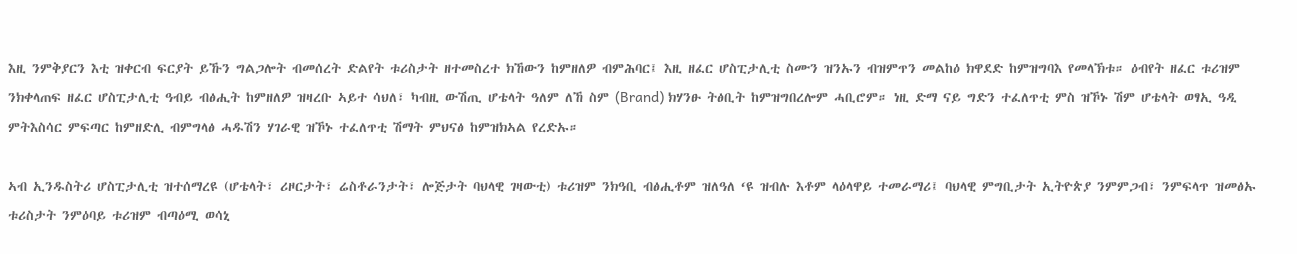እዚ ንምቅያርን እቲ ዝቀርብ ፍርያት ይኹን ግልጋሎት ብመሰረት ድልየት ቱሪስታት ዘተመስረተ ክኸውን ከምዘለዎ ብምሕባር፤ እዚ ዘፈር ሆስፒታሊቲ ስሙን ዝንኡን ብዝምጥን መልከዕ ክዋደድ ከምዝግባእ የመላኽቱ። ዕብየት ዘፈር ቱሪዝም ንክቀላጠፍ ዘፈር ሆስፒታሊቲ ዓብይ ብፅሒት ከምዘለዎ ዝዛረቡ ኣይተ ሳህለ፣ ካብዚ ውሽጢ ሆቴላት ዓለም ለኸ ስም (Brand) ክሃንፁ ትፅቢት ከምዝግበረሎም ሓቢሮም። ነዚ ድማ ናይ ግድን ተፈለጥቲ ምስ ዝኾኑ ሽም ሆቴላት ወፃኢ ዓዲ ምትእስሳር ምፍጣር ከምዘድሊ ብምግላፅ ሓዱሽን ሃገራዊ ዝኾኑ ተፈለጥቲ ሽማት ምህናፅ ከምዝክኣል የረድኡ።

ኣብ ኢንዱስትሪ ሆስፒታሊቲ ዝተሰማረዩ (ሆቴላት፣ ሪዞርታት፣ ሬስቶራንታት፣ ሎጅታት ባህላዊ ገዛውቲ) ቱሪዝም ንክዓቢ ብፅሒቶም ዝለዓለ ‘ዩ ዝብሉ እቶም ላዕላዋይ ተመራማሪ፤ ባህላዊ ምግቢታት ኢትዮጵያ ንምምጋብ፣ ንምፍላጥ ዝመፅኡ ቱሪስታት ንምዕባይ ቱሪዝም ብጣዕሚ ወሳኒ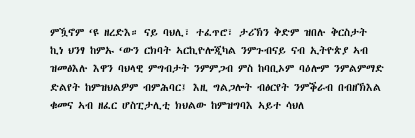ምዃኖም ‘ዩ ዘረድእ። ናይ ባህሊ፣ ተፈጥሮ፣ ታሪኽን ቅድም ዝበሉ ቅርስታት ኪነ ህንፃ ከምኡ ‘ውን ርክባት ኣርኪዮሎጂካል ንምጉብናይ ናብ ኢትዮጵያ ኣብ ዝመፅእሉ እዋን ባህላዊ ምግብታት ንምምጋብ ምስ ከባቢኦም ባዕሎም ንምልምማድ ድልየት ከምዝህልዎም ብምሕባር፤ እዚ ግልጋሎት ብፅርየት ንምቕራብ በብዘኽእል ቁመና ኣብ ዘፈር ሆስፒታሊቲ ክህልው ከምዝግባእ ኣይተ ሳህለ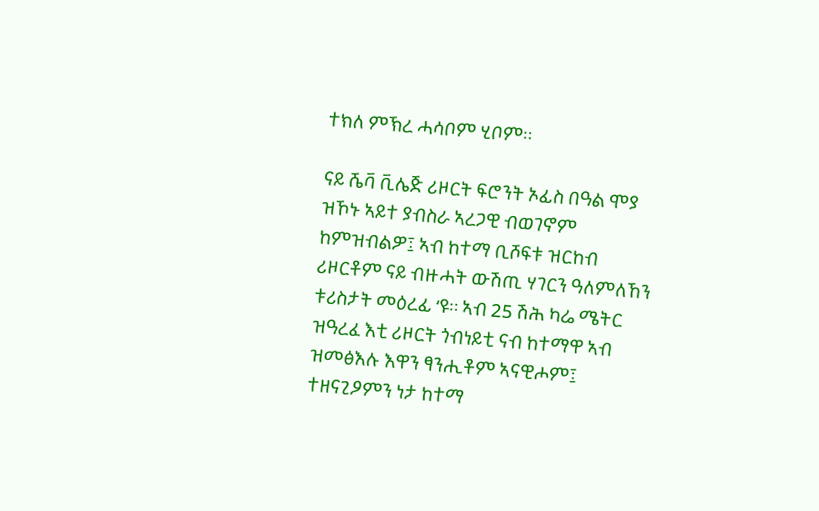ተክለ ምኽረ ሓሳቦም ሂቦም።

ናይ ሼቫ ቪሌጅ ሪዞርት ፍሮንት ኦፊስ በዓል ሞያ ዝኾኑ ኣይተ ያብስራ ኣረጋዊ ብወገኖም ከምዝብልዎ፤ ኣብ ከተማ ቢሾፍቱ ዝርከብ ሪዞርቶም ናይ ብዙሓት ውሽጢ ሃገርን ዓለምለኸን ቱሪስታት መዕረፊ ‘ዩ። ኣብ 25 ሽሕ ካሬ ሜትር ዝዓረፈ እቲ ሪዞርት ጎብነይቲ ናብ ከተማዋ ኣብ ዝመፅእሉ እዋን ፃንሒቶም ኣናዊሖም፤ ተዘናጊዖምን ነታ ከተማ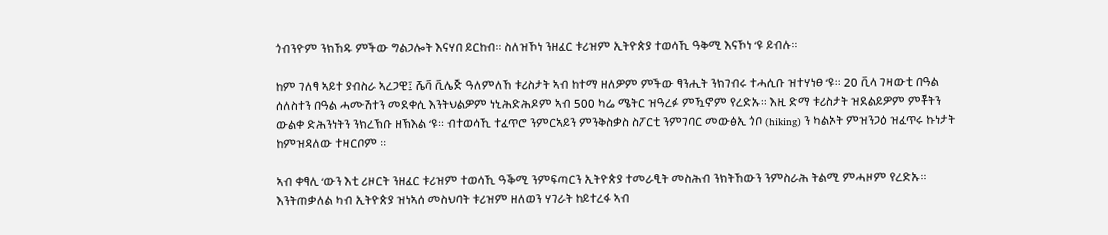ጎብንዮም ንክኸዱ ምችው ግልጋሎት እናሃበ ይርከብ። ስለዝኾነ ንዘፈር ቱሪዝም ኢትዮጵያ ተወሳኺ ዓቅሚ እናኾነ ‘ዩ ይብሉ።

ከም ገለፃ ኣይተ ያብስራ ኣረጋዊ፤ ሼቫ ቪሌጅ ዓለምለኸ ቱሪስታት ኣብ ከተማ ዘለዎም ምችው ፃንሒት ንክገብሩ ተሓሲቡ ዝተሃነፀ ‘ዩ። 20 ቪላ ገዛውቲ በዓል ሰለስተን በዓል ሓሙሽተን መደቀሲ እንትህልዎም ነኒሕድሕዶም ኣብ 500 ካሬ ሜትር ዝዓረፉ ምዃኖም የረድኡ። እዚ ድማ ቱሪስታት ዝደልይዎም ምቾትን ውልቀ ድሕንነትን ንክረኽቡ ዘኽእል ‘ዩ። ብተወሳኺ ተፈጥሮ ንምርኣይን ምንቅስቃስ ስፖርቲ ንምገባር መውፅኢ ጎቦ (hiking) ን ካልኦት ምዝንጋዕ ዝፈጥሩ ኩነታት ከምዝዳለው ተዛርቦም ።

ኣብ ቀፃሊ ‘ውን እቲ ሪዞርት ንዘፈር ቱሪዝም ተወሳኺ ዓቕሚ ንምፍጣርን ኢትዮጵያ ተመራፂት መስሕብ ንክትኸውን ንምስራሕ ትልሚ ምሓዞም የረድኡ። እንትጠቃለል ካብ ኢትዮጵያ ዝነኣሰ መስህባት ቱሪዝም ዘለወን ሃገራት ከይተረፋ ኣብ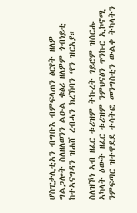ሆስፒታሊቲአን ብግቡእ ብምፍላጠን ፅርየት ዘለዎ ግልጋሎት ስለዘለወንን ልዑል ቁፅሪ ዘለዎም ጎብነይቲ ከተኣናግዳን ዝሐሸ ረብሓን ክረኽባን ‘የን ዝርአያ።

ስለዝኾነ ኣብ ዘፈር ቱሪዝም ትኩረት ገይሮም ዝሰርሑ ኣካላት ዕውት ዘፈር ቱሪዝም ንምህናፅን ጥንኩር ኢኮኖሚ ንምፍጣር ዝተዋደደ ተሳትፎ መንግስቲን ውልቀ ትካላትን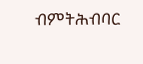ብምትሕብባር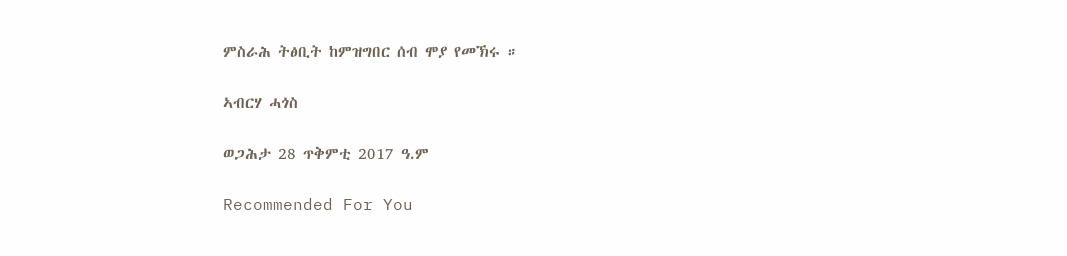ምስራሕ ትፅቢት ከምዝግበር ሰብ ሞያ የመኽሩ ።

ኣብርሃ ሓጎስ

ወጋሕታ 28 ጥቅምቲ 2017 ዓ.ም

Recommended For You